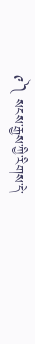༩༽ སངས་རྒྱས་ཀྱི་རིགས་དེ་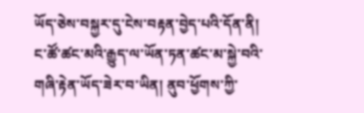ཡོད་ཅེས་བསྐྱར་དུ་ངེས་བརྟན་བྱེད་པའི་དོན་ནི། ང་ཚོ་ཚང་མའི་རྒྱུད་ལ་ཡོན་ཏན་ཚང་མ་སྐྱེ་བའི་གཞི་རྟེན་ཡོད་ཟེར་བ་ཡིན། ནུབ་ཕྱོགས་ཀྱི་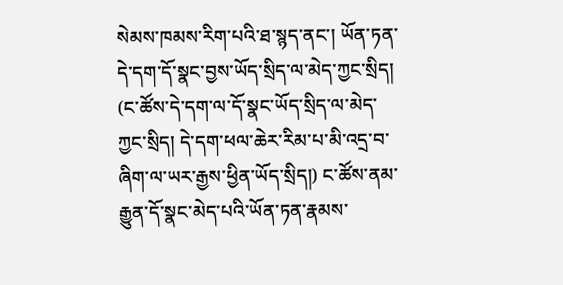སེམས་ཁམས་རིག་པའི་ཐ་སྙད་ནང་། ཡོན་ཏན་དེ་དག་དོ་སྣང་བྱས་ཡོད་སྲིད་ལ་མེད་ཀྱང་སྲིད། (ང་ཚོས་དེ་དག་ལ་དོ་སྣང་ཡོད་སྲིད་ལ་མེད་ཀྱང་སྲིད། དེ་དག་ཕལ་ཆེར་རིམ་པ་མི་འདྲ་བ་ཞིག་ལ་ཡར་རྒྱས་ཕྱིན་ཡོད་སྲིད།) ང་ཚོས་ནམ་རྒྱུན་དོ་སྣང་མེད་པའི་ཡོན་ཏན་རྣམས་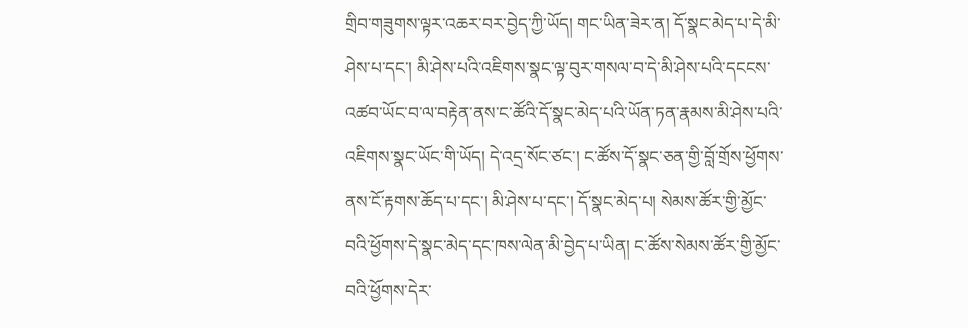གྲིབ་གཟུགས་ལྟར་འཆར་བར་བྱེད་ཀྱི་ཡོད། གང་ཡིན་ཟེར་ན། དོ་སྣང་མེད་པ་དེ་མི་ཤེས་པ་དང་། མི་ཤེས་པའི་འཇིགས་སྣང་ལྟ་བུར་གསལ་བ་དེ་མི་ཤེས་པའི་དངངས་འཚབ་ཡོང་བ་ལ་བརྟེན་ནས་ང་ཚོའི་དོ་སྣང་མེད་པའི་ཡོན་ཏན་རྣམས་མི་ཤེས་པའི་འཇིགས་སྣང་ཡོང་གི་ཡོད། དེ་འདྲ་སོང་ཙང་། ང་ཚོས་དོ་སྣང་ཅན་གྱི་བློ་གྲོས་ཕྱོགས་ནས་ངོ་རྟགས་ཆོད་པ་དང་། མི་ཤེས་པ་དང་། དོ་སྣང་མེད་པ། སེམས་ཚོར་གྱི་མྱོང་བའི་ཕྱོགས་དེ་སྣང་མེད་དང་ཁས་ལེན་མི་བྱེད་པ་ཡིན། ང་ཚོས་སེམས་ཚོར་གྱི་མྱོང་བའི་ཕྱོགས་དེར་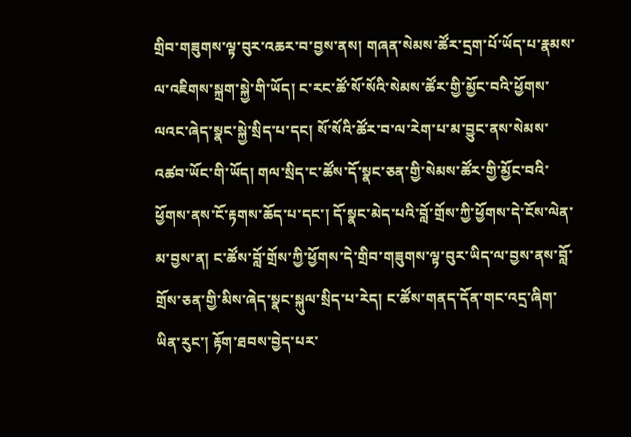གྲིབ་གཟུགས་ལྟ་བུར་འཆར་བ་བྱས་ནས། གཞན་སེམས་ཚོར་དྲག་པོ་ཡོད་པ་རྣམས་ལ་འཇིགས་སྐྲག་སྐྱེ་གི་ཡོད། ང་རང་ཚོ་སོ་སོའི་སེམས་ཚོར་གྱི་མྱོང་བའི་ཕྱོགས་ལའང་ཞེད་སྣང་སྐྱེ་སྲིད་པ་དང། སོ་སོའི་ཚོར་བ་ལ་རེག་པ་མ་བྱུང་ནས་སེམས་འཚབ་ཡོང་གི་ཡོད། གལ་སྲིད་ང་ཚོས་དོ་སྣང་ཅན་གྱི་སེམས་ཚོར་གྱི་མྱོང་བའི་ཕྱོགས་ནས་ངོ་རྟགས་ཆོད་པ་དང་། དོ་སྣང་མེད་པའི་བློ་གྲོས་ཀྱི་ཕྱོགས་དེ་ངོས་ལེན་མ་བྱས་ན། ང་ཚོས་བློ་གྲོས་ཀྱི་ཕྱོགས་དེ་གྲིབ་གཟུགས་ལྟ་བུར་ཡིད་ལ་བྱས་ནས་བློ་གྲོས་ཅན་གྱི་མིས་ཞེད་སྣང་སྐུལ་སྲིད་པ་རེད། ང་ཚོས་གནད་དོན་གང་འདྲ་ཞིག་ཡིན་རུང་། རྟོག་ཐབས་བྱེད་པར་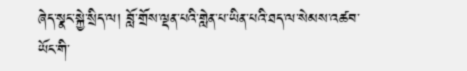ཞེད་སྣང་སྐྱེ་སྲིད་ལ། བློ་གྲོས་ལྡན་པའི་གླེན་པ་ཡིན་པའི་ཐད་ལ་སེམས་འཚབ་ཡོང་གི་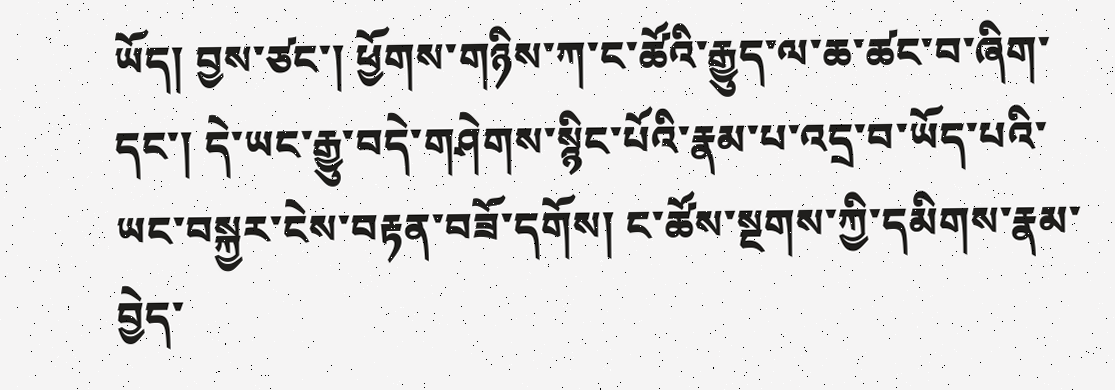ཡོད། བྱས་ཙང་། ཕྱོགས་གཉིས་ཀ་ང་ཚོའི་རྒྱུད་ལ་ཆ་ཚང་བ་ཞིག་དང་། དེ་ཡང་རྒྱུ་བདེ་གཤེགས་སྙིང་པོའི་རྣམ་པ་འདྲ་བ་ཡོད་པའི་ཡང་བསྐྱར་ངེས་བརྟན་བཟོ་དགོས། ང་ཚོས་སྔགས་ཀྱི་དམིགས་རྣམ་བྱེད་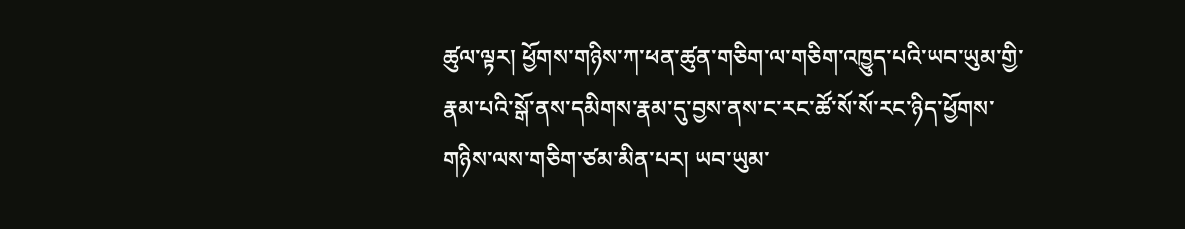ཚུལ་ལྟར། ཕྱོགས་གཉིས་ཀ་ཕན་ཚུན་གཅིག་ལ་གཅིག་འཁྱུད་པའི་ཡབ་ཡུམ་གྱི་རྣམ་པའི་སྒོ་ནས་དམིགས་རྣམ་དུ་བྱས་ནས་ང་རང་ཚོ་སོ་སོ་རང་ཉིད་ཕྱོགས་གཉིས་ལས་གཅིག་ཙམ་མིན་པར། ཡབ་ཡུམ་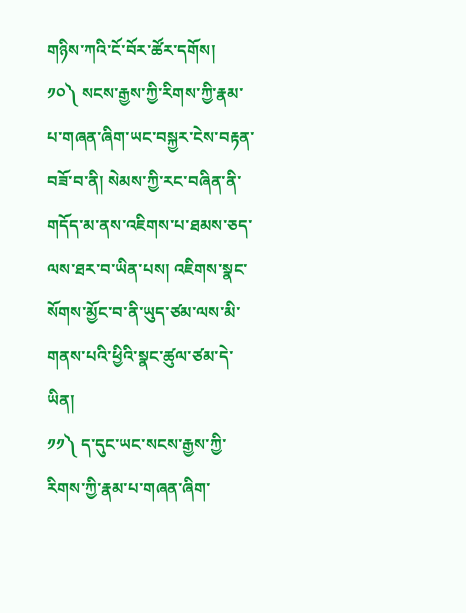གཉིས་ཀའི་ངོ་བོར་ཚོར་དགོས།
༡༠༽ སངས་རྒྱས་ཀྱི་རིགས་ཀྱི་རྣམ་པ་གཞན་ཞིག་ཡང་བསྐྱར་ངེས་བརྟན་བཟོ་བ་ནི། སེམས་ཀྱི་རང་བཞིན་ནི་གདོད་མ་ནས་འཇིགས་པ་ཐམས་ཅད་ལས་ཐར་བ་ཡིན་པས། འཇིགས་སྣང་སོགས་མྱོང་བ་ནི་ཡུད་ཙམ་ལས་མི་གནས་པའི་ཕྱིའི་སྣང་ཚུལ་ཙམ་དེ་ཡིན།
༡༡༽ ད་དུང་ཡང་སངས་རྒྱས་ཀྱི་རིགས་ཀྱི་རྣམ་པ་གཞན་ཞིག་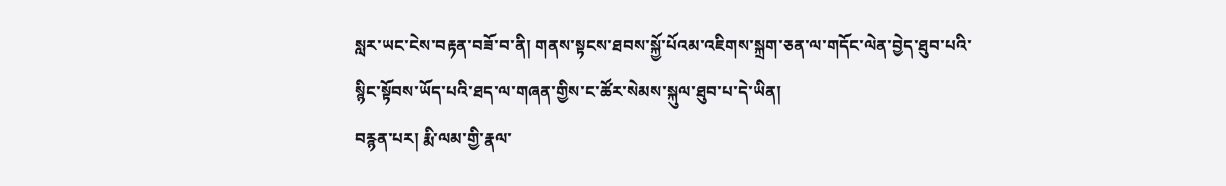སླར་ཡང་ངེས་བརྟན་བཟོ་བ་ནི། གནས་སྟངས་ཐབས་སྐྱོ་པོའམ་འཇིགས་སྐྲག་ཅན་ལ་གདོང་ལེན་བྱེད་ཐུབ་པའི་སྙིང་སྟོབས་ཡོད་པའི་ཐད་ལ་གཞན་གྱིས་ང་ཚོར་སེམས་སྐུལ་ཐུབ་པ་དེ་ཡིན།
བརྙན་པར། རྨི་ལམ་གྱི་རྣལ་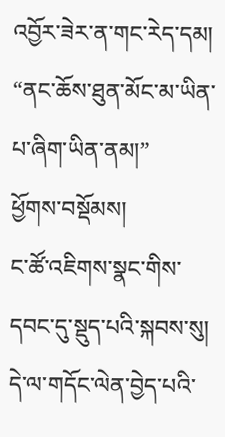འབྱོར་ཟེར་ན་གང་རེད་དམ། “ནང་ཆོས་ཐུན་མོང་མ་ཡིན་པ་ཞིག་ཡིན་ནམ།”
ཕྱོགས་བསྡོམས།
ང་ཚོ་འཇིགས་སྣང་གིས་དབང་དུ་སྡུད་པའི་སྐབས་སུ། དེ་ལ་གདོང་ལེན་བྱེད་པའི་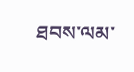ཐབས་ལམ་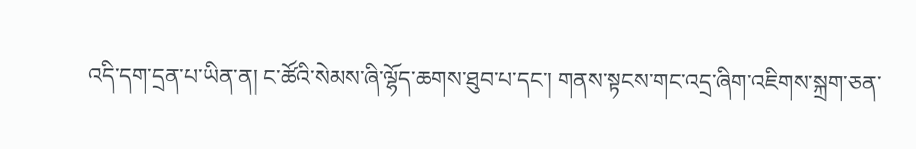འདི་དག་དྲན་པ་ཡིན་ན། ང་ཚོའི་སེམས་ཞི་ལྷོད་ཆགས་ཐུབ་པ་དང་། གནས་སྟངས་གང་འདྲ་ཞིག་འཇིགས་སྐྲག་ཅན་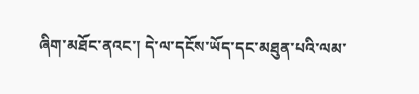ཞིག་མཐོང་ནའང་། དེ་ལ་དངོས་ཡོད་དང་མཐུན་པའི་ལམ་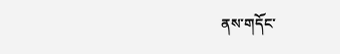ནས་གདོང་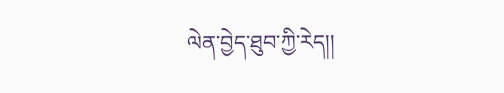ལེན་བྱེད་ཐུབ་ཀྱི་རེད།།